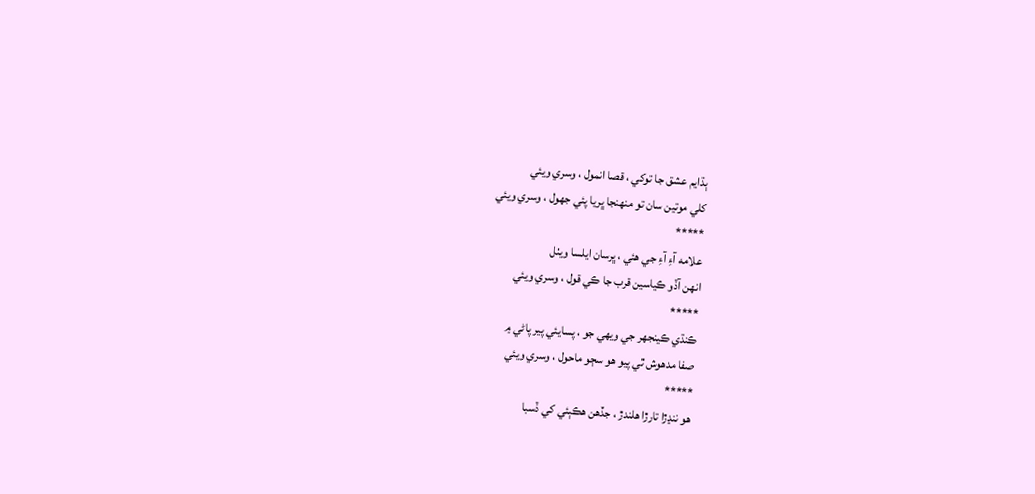ٻڌايم عشق جا توکي ، قصا انمول ، وسري ويئي
کلي موتين سان تو منهنجا ڀريا پئي جھول ، وسري ويئي
*****
علامه آءِ آءِ جي هئي ، ڀرسان ايلسا ويٺل
انهن آڏو ڪياسين قرب جا ڪي قول ، وسري ويئي
*****
ڪنڌي ڪينجھر جي ويهي جو ، پسايئي پير پاڻي ۾
صفا مدهوش ٿي پيو هو سڄو ماحول ، وسري ويئي
*****
هو ننڍڙا تارڙا هلندڙ ، جڏهن هڪٻئي کي ڏسبا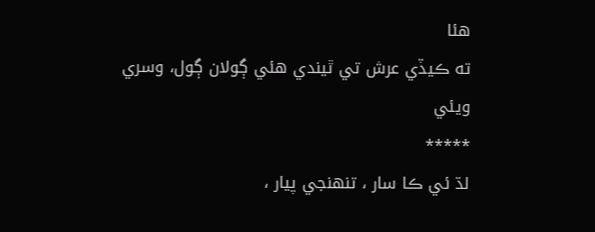هئا
ته ڪيڏي عرش تي ٿيندي هئي ڳولان ڳول، وسري ويئي
*****
لڌ ئي ڪا سار ، تنهنجي پيار ،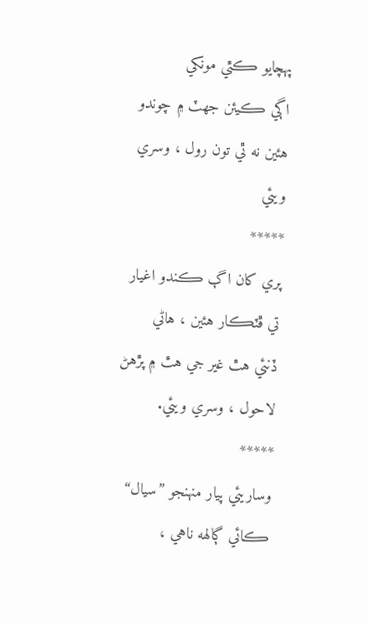پهچايو ڪٿي مونکي
اڳي ڪيئن جھٽ ۾ چوندو هئين نه ٿي تون رول ، وسري ويئي
*****
پري کان اڳ ڪندو اغيار تي ڦٽڪار هئين ، هاڻي
ڏنئي هٿ غير جي هٿ ۾ پڙهڻ لاحول ، وسري ويئي.
*****
وساريئي پيار منهنجو ”سيال“ ڪائي ڳالهه ناهي ،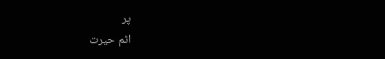پر
اٿم حيرت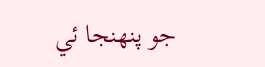جو پنهنجا ئي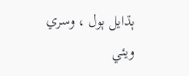ٻڌايل ٻول ، وسري ويئي